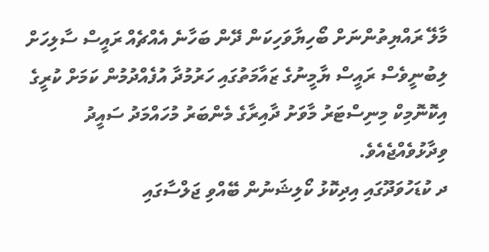މާލޭ ރައްޔިތުންނަށް ބޯހިޔާވަހިކަން ދޭން ބަހާނެ އެއްޗެއް ރައީސް ސާލިހަށް ލިބުނީވެސް ރައީސް ޔާމީނުގެ ޒައާމަތުގައި ހަރުމުދާ އުފެއްދުމުން ކަމަށް ކުރީގެ އިކޮނޮމިކް މިނިސްޓަރު މާވަށު ދާއިރާގެ މެންބަރު މުހައްމަދު ސައީދު ވިދާޅުވެއްޖެއެވެ.
ދ ކުޑަހުވަދޫގައި އިދިކޮޅު ކޯލިޝަނުން ބޭއްވި ޖަލްސާގައި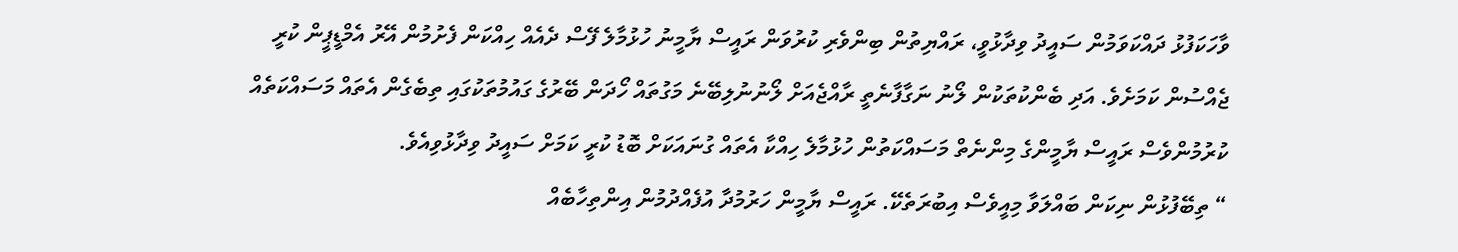ވާހަކަފުޅު ދައްކަވަމުން ސައީދު ވިދާޅުވީ، ރައްޔިތުން ބިންވެރި ކުރުވަން ރައީސް ޔާމީނު ހުޅުމާލެ ފޭސް ދެއެއް ހިއްކަން ފެށުމުން އޭރު އެމްޑީޕީން ކުރީ ޖެއްސުން ކަމަށެވެ. އަދި ބެންކުތަކުން ލޯނު ނަގާފާނެތީ ރާއްޖެއަށް ލޯނުނުލިބޭނެ މަގުތައް ހޯދަން ބޭރުގެ ގައުމުތަކުގައި ތިބެގެން އެތައް މަސައްކަތެއް ކުރުމުންވެސް ރައީސް ޔާމީންގެ މިންނެތް މަސައްކަތުން ހުޅުމާލެ ހިއްކާ އެތައް ގުނައަކަށް ބޮޑު ކުރީ ކަމަށް ސައީދު ވިދާޅުވިއެވެ.
“ ތިބޭފުޅުން ނިކަން ބައްލަވާ މިއީވެސް އިބުރަތެކޭ. ރައީސް ޔާމީން ހަރުމުދާ އުފެއްދުމުން އިންތިހާބެއް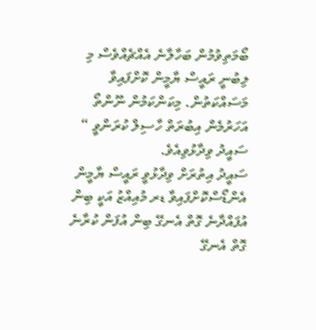ބޯމަތިވުމުން ބަހާލާނެ އެއްޗެއްވެސް މި ލިބުނީ ރައީސް ޔާމީން ކޮށްފައިވާ މަސައްކަތުން. މިކަންކަމުން ނޫންތޯ އަހަރުމެން އިބުރަތް ހާސިލް ކުރަންވީ “ ސައީދު ވިދާޅުވިއެވެ.
ސައީދު އިތުރަށް ވިދާޅުވީ ރައީސް ޔާމީން އެންޑޯސްކޮށްފައިވާ ޑރ މުއިއްޒު އަކީ ބިން އުފައްދާނެ ގޮތް އެނގޭ ބިން އުފަން ކުރާނެ ގޮތް އެނގޭ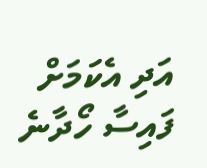އަދި އެކަމަށް ފައިސާ ހޯދާނެ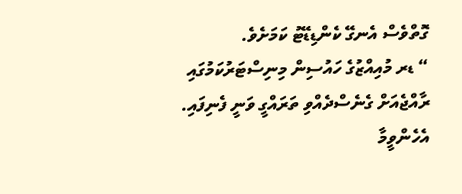ގޮތްވެސް އެނގޭ ކެންޑިޑޭޓު ކަމަށެވެ.
“ ޑރ މުއިއްޒުގެ ހައުސިން މިނިސްޓަރުކަމުގައި ރާއްޖެއަށް ގެނެސްދެއްވި ތަރައްގީ ވަނީ ފެނިފައި. އެހެންވީމާ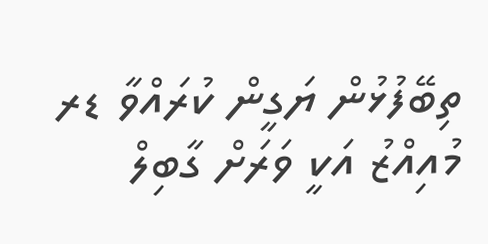ތިބޭފުޅުން ޔަގީން ކުރައްވާ ޑރ މުއިއްޒު އަކީ ވަރަށް ގާބިލް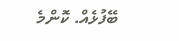ބޭފުޅެއް. ކޮންމެ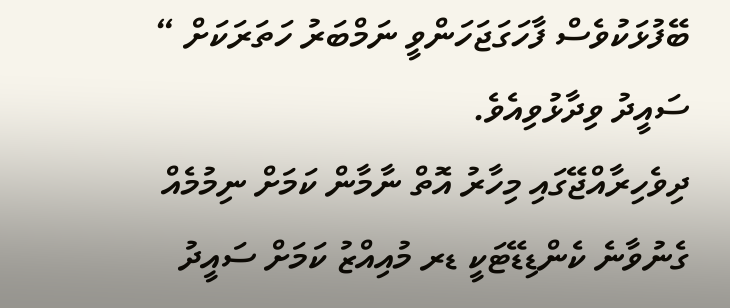ބޭފުޅަކުވެސް ފާހަގަޖަހަންވީ ނަމްބަރު ހަތަރަކަށް “ ސައީދު ވިދާޅުވިއެވެ.
ދިވެހިރާއްޖޭގައި މިހާރު އޮތް ނާމާން ކަމަށް ނިމުމެއް ގެނުވާނެ ކެންޑިޑޭޓަކީ ޑރ މުއިއްޒު ކަމަށް ސައީދު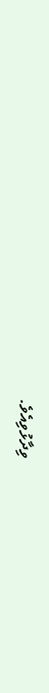ވިދާޅުވިއެވެ.